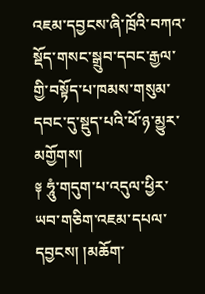འཇམ་དབྱངས་ཞི་ཁྲོའི་བཀའ་སྡོད་གསང་སྒྲུབ་དབང་རྒྱལ་གྱི་བསྟོད་པ་ཁམས་གསུམ་དབང་དུ་སྡུད་པའི་ཕོ་ཉ་མྱུར་མགྱོགས།
༈ ཧཱུཾ་གདུག་པ་འདུལ་ཕྱིར་ཡབ་གཅིག་འཇམ་དཔལ་དབྱངས། །མཆོག་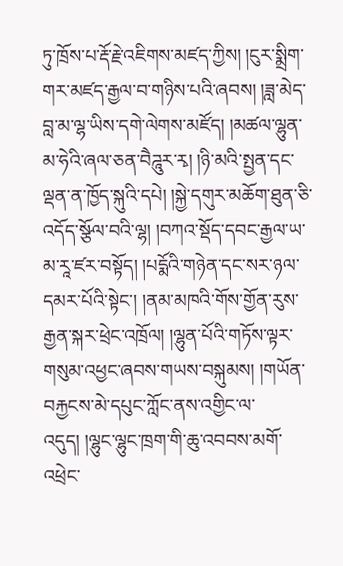ཏུ་ཁྲོས་པ་རྡོ་རྗེ་འཇིགས་མཛད་ཀྱིས། །ངུར་སྨྲིག་གར་མཛད་རྒྱལ་བ་གཉིས་པའི་ཞབས། །ཟླ་མེད་བླ་མ་ལྷ་ཡིས་དགེ་ལེགས་མཛོད། །མཚལ་ལྷུན་མ་ཧེའི་ཞལ་ཅན་བཻཌཱུར་རྭ། །ཉི་མའི་སྤྱན་དང་ལྡན་ན་ཁྱོད་སྐུའི་དཔེ། །སྐྱེ་དགུར་མཆོག་ཐུན་ཅི་འདོད་སྩོལ་བའི་ལྷ། །བཀའ་སྡོད་དབང་རྒྱལ་ཡ་མ་རཱ་ཛར་བསྟོད། །པདྨོའི་གཉེན་དང་སར་ཉལ་དམར་པོའི་སྟེང་། །ནམ་མཁའི་གོས་གྱོན་རུས་རྒྱན་སྐར་ཕྲེང་འཁྲོལ། །ལྷུན་པོའི་གཏོས་ལྟར་གསུམ་འཕྱང་ཞབས་གཡས་བསྐུམས། །གཡོན་བརྐྱངས་མེ་དཔུང་ཀློང་ནས་འགྱིང་ལ་འདུད། །ལྷུང་ལྷུང་ཁྲག་གི་ཆུ་འབབས་མགོ་འཕྲེང་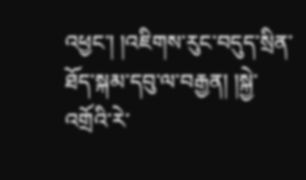འཕྱང་། །འཇིགས་རུང་བདུད་སྲིན་ཐོད་སྐམ་དབུ་ལ་བརྒྱན། །སྐྱེ་འགྲོའི་རེ་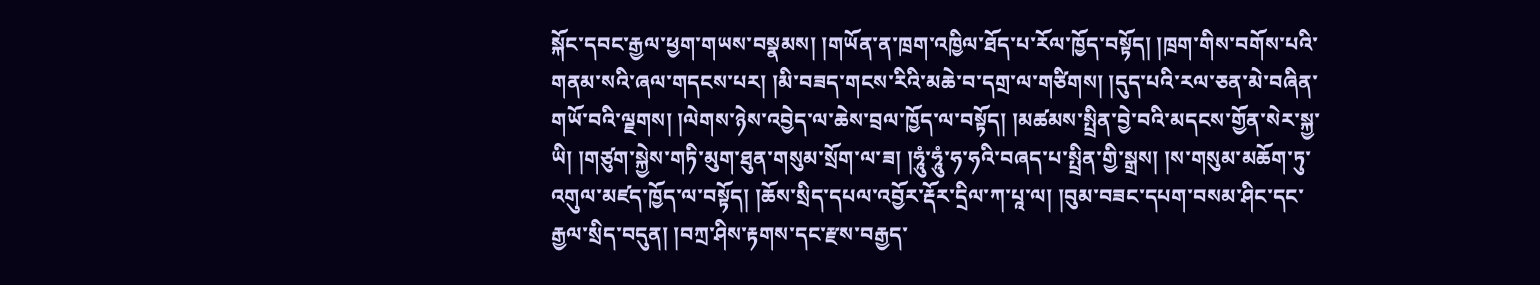སྐོང་དབང་རྒྱལ་ཕྱག་གཡས་བསྣམས། །གཡོན་ན་ཁྲག་འཁྱིལ་ཐོད་པ་རོལ་ཁྱོད་བསྟོད། །ཁྲག་གིས་བགོས་པའི་གནམ་སའི་ཞལ་གདངས་པར། །མི་བཟད་གངས་རིའི་མཆེ་བ་དགྲ་ལ་གཙིགས། །དུད་པའི་རལ་ཅན་མེ་བཞིན་གཡོ་བའི་ལྗགས། །ལེགས་ཉེས་འབྱེད་ལ་ཆེས་བྲལ་ཁྱོད་ལ་བསྟོད། །མཚམས་སྤྲིན་བྱེ་བའི་མདངས་གྱོན་སེར་སྐྱ་ཡི། །གཙུག་སྐྱེས་གཏི་མུག་ཐུན་གསུམ་སྲོག་ལ་ཟ། །ཧཱུཾ་ཧཱུཾ་ཧ་ཧའི་བཞད་པ་སྤྲིན་གྱི་སྒྲས། །ས་གསུམ་མཆོག་ཏུ་འགུལ་མཛད་ཁྱོད་ལ་བསྟོད། །ཆོས་སྲིད་དཔལ་འབྱོར་རྡོར་དྲིལ་ཀ་པཱ་ལ། །བུམ་བཟང་དཔག་བསམ་ཤིང་དང་རྒྱལ་སྲིད་བདུན། །བཀྲ་ཤིས་རྟགས་དང་རྫས་བརྒྱད་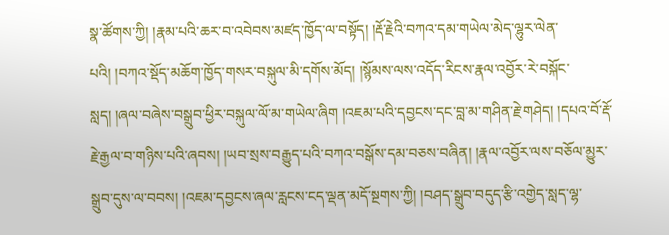སྣ་ཚོགས་ཀྱི། །རྣམ་པའི་ཆར་བ་འབེབས་མཛད་ཁྱོད་ལ་བསྟོད། །རྡོ་རྗེའི་བཀའ་དམ་གཡེལ་མེད་ལྷུར་ལེན་པའི། །བཀའ་སྡོད་མཆོག་ཁྱོད་གསར་བསྐུལ་མི་དགོས་མོད། །སྙོམས་ལས་འདོད་རིངས་རྣལ་འབྱོར་རེ་བསྐོང་སླད། །ཞལ་བཞེས་བསྒྲུབ་ཕྱིར་བསྐུལ་ལོ་མ་གཡེལ་ཞིག །འཇམ་པའི་དབྱངས་དང་བླ་མ་གཤིན་རྗེ་གཤེད། །དཔའ་བོ་རྡོ་རྗེ་རྒྱལ་བ་གཉིས་པའི་ཞབས། །ཡབ་སྲས་བརྒྱུད་པའི་བཀའ་བསྒོས་དམ་བཅས་བཞིན། །རྣལ་འབྱོར་ལས་བཅོལ་མྱུར་སྒྲུབ་དུས་ལ་བབས། །འཇམ་དབྱངས་ཞལ་རླངས་ངད་ལྡན་མདོ་སྔགས་ཀྱི། །བཤད་སྒྲུབ་བདུད་རྩི་འགྱེད་སླད་ལྷ་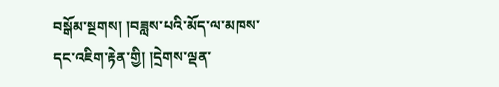བསྒོམ་སྔགས། །བཟླས་པའི་མོད་ལ་མཁས་དང་འཇིག་རྟེན་གྱི། །དྲེགས་ལྡན་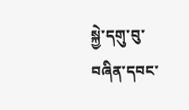སྐྱེ་དགུ་བུ་བཞིན་དབང་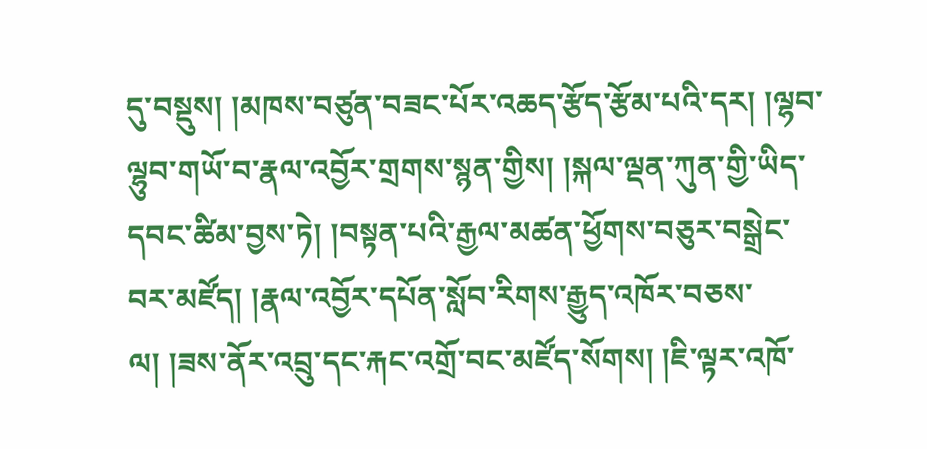དུ་བསྡུས། །མཁས་བཙུན་བཟང་པོར་འཆད་རྩོད་རྩོམ་པའི་དར། །ལྷབ་ལྷུབ་གཡོ་བ་རྣལ་འབྱོར་གྲགས་སྙན་གྱིས། །སྐལ་ལྡན་ཀུན་གྱི་ཡིད་དབང་ཚིམ་བྱས་ཏེ། །བསྟན་པའི་རྒྱལ་མཚན་ཕྱོགས་བཅུར་བསྒྲེང་བར་མཛོད། །རྣལ་འབྱོར་དཔོན་སློབ་རིགས་རྒྱུད་འཁོར་བཅས་ལ། །ཟས་ནོར་འབྲུ་དང་རྐང་འགྲོ་བང་མཛོད་སོགས། །ཇི་ལྟར་འཁོ་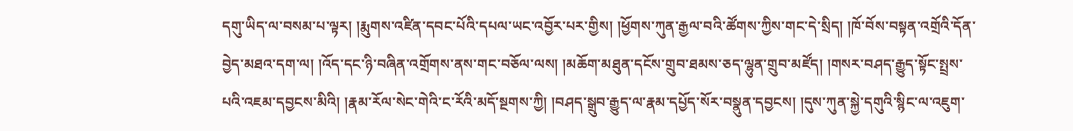དགུ་ཡིད་ལ་བསམ་པ་ལྟར། །རྨུགས་འཛིན་དབང་པོའི་དཔལ་ཡང་འབྱོར་པར་གྱིས། །ཕྱོགས་ཀུན་རྒྱལ་བའི་ཚོགས་ཀྱིས་གང་དེ་སྲིད། །ཁོ་བོས་བསྟན་འགྲོའི་དོན་བྱེད་མཐའ་དག་ལ། །འོད་དང་ཉི་བཞིན་འགྲོགས་ནས་གང་བཅོལ་ལས། །མཆོག་མཐུན་དངོས་གྲུབ་ཐམས་ཅད་ལྷུན་གྲུབ་མཛོད། །གསར་བཤད་རྒྱུད་སྟོང་སྤྲས་པའི་འཇམ་དབྱངས་མིའི། །རྣམ་རོལ་སེང་གེའི་ང་རོའི་མདོ་སྔགས་ཀྱི། །བཤད་སྒྲུབ་རྒྱུད་ལ་རྣམ་དཔྱོད་སོར་བསྣུན་དབྱངས། །དུས་ཀུན་སྐྱེ་དགུའི་སྙིང་ལ་འཇུག་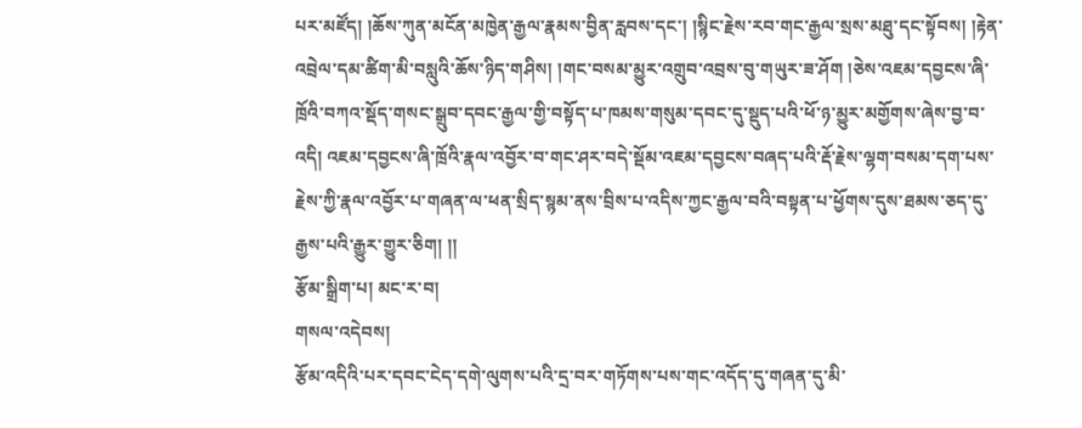པར་མཛོད། །ཆོས་ཀུན་མངོན་མཁྱེན་རྒྱལ་རྣམས་བྱིན་རླབས་དང་། །སྙིང་རྗེས་རབ་གང་རྒྱལ་སྲས་མཐུ་དང་སྟོབས། །རྟེན་འབྲེལ་དམ་ཚིག་མི་བསླུའི་ཆོས་ཉིད་གཤིས། །གང་བསམ་མྱུར་འགྲུབ་འབྲས་བུ་གཡུར་ཟ་ཤོག །ཅེས་འཇམ་དབྱངས་ཞི་ཁྲོའི་བཀའ་སྡོད་གསང་སྒྲུབ་དབང་རྒྱལ་གྱི་བསྟོད་པ་ཁམས་གསུམ་དབང་དུ་སྡུད་པའི་ཕོ་ཉ་མྱུར་མགྱོགས་ཞེས་བྱ་བ་འདི། འཇམ་དབྱངས་ཞི་ཁྲོའི་རྣལ་འབྱོར་བ་གང་ཤར་བདེ་སྡོམ་འཇམ་དབྱངས་བཞད་པའི་རྡོ་རྗེས་ལྷག་བསམ་དག་པས་རྗེས་ཀྱི་རྣལ་འབྱོར་པ་གཞན་ལ་ཕན་སྲིད་སྙམ་ནས་བྲིས་པ་འདིས་ཀྱང་རྒྱལ་བའི་བསྟན་པ་ཕྱོགས་དུས་ཐམས་ཅད་དུ་རྒྱས་པའི་རྒྱུར་གྱུར་ཅིག། །།
རྩོམ་སྒྲིག་པ། མང་ར་བ།
གསལ་འདེབས།
རྩོམ་འདིའི་པར་དབང་ངེད་དགེ་ལུགས་པའི་དྲ་བར་གཏོགས་པས་གང་འདོད་དུ་གཞན་དུ་མི་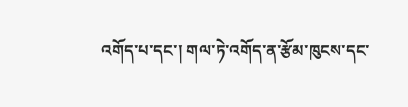འགོད་པ་དང་། གལ་ཏེ་འགོད་ན་རྩོམ་ཁུངས་དང་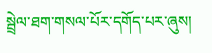སྦྲེལ་ཐག་གསལ་པོར་དགོད་པར་ཞུས།